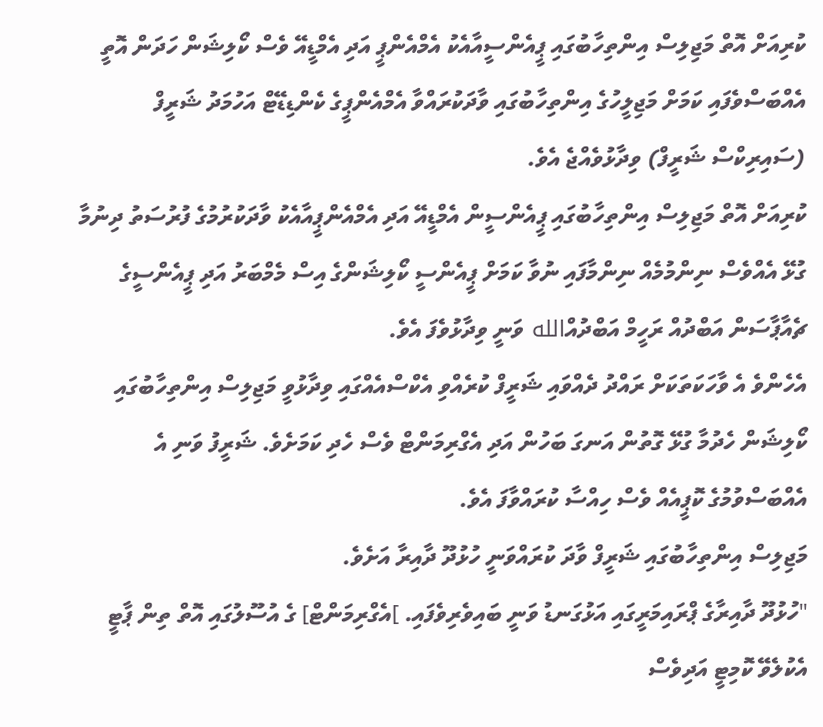ކުރިއަށް އޮތް މަޖިލިސް އިންތިހާބުގައި ޕީއެންސީއާއެކު އެމްއެންޕީ އަދި އެމްޑީއޭ ވެސް ކޯލިޝަން ހަދަން އޮތީ އެއްބަސްވެފައި ކަމަށް މަޖިލީހުގެ އިންތިހާބުގައި ވާދަކުރައްވާ އެމްއެންޕީގެ ކެންޑިޑޭޓް އަހުމަދު ޝަރީފް (ސައިރިކްސް ޝަރީފް) ވިދާޅުވެއްޖެ އެވެ.
ކުރިއަށް އޮތް މަޖިލިސް އިންތިހާބުގައި ޕީއެންސީން އެމްޑީއޭ އަދި އެމްއެންޕީއާއެކު ވާދަކުރުމުގެ ފުރުސަތު ދިނުމާ ގުޅޭ އެއްވެސް ނިންމުމެއް ނިންމާފައި ނުވާ ކަމަށް ޕީއެންސީ ކޯލިޝަންގެ އިސް މެމްބަރު އަދި ޕީއެންސީގެ ޗެއާޕާސަން އަބްދުއް ރަހީމް އަބްދުއްالله ވަނީ ވިދާޅުވެފަ އެވެ.
އެހެންވެ އެ ވާހަކަތަކަށް ރައްދު ދެއްވައި ޝަރީފް ކުރެއްވި އެކްސްއެއްގައި ވިދާޅުވީ މަޖިލިސް އިންތިހާބުގައި ކޯލިޝަން ހެދުމާ ގުޅޭ ގޮތުން އަނގަ ބަހުން އަދި އެގްރިމަންޓް ވެސް ހެދި ކަމަށެވެ. ޝަރީފު ވަނި އެ އެއްބަސްވުމުގެ ކޮޕީއެއް ވެސް ހިއްސާ ކުރައްވާފަ އެވެ.
މަޖިލިސް އިންތިހާބުގައި ޝަރީފް ވާދަ ކުރައްވަނީ ހުޅުދޫ ދާއިރާ އަށެވެ.
"ހުޅުދޫ ދާއިރާގެ ޕްރައިމަރީގައި އަޅުގަނޑު ވަނީ ބައިވެރިވެފައި. ]އެގްރިމަންޓް] ގެ އުސޫލުގައި އޮތް ތިން ޕާޓީ އެކުލެވޭ ކޮމިޓީ އަދިވެސް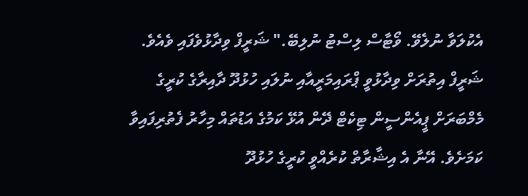އެކުލަވާ ނުލެވޭ. ވޯޓާސް ލިސްޓު ނުލިބޭ." ޝަރީފް ވިދާޅުވެފައި ވެއެވެ.
ޝަރީފް އިތުރަށް ވިދާޅުވީ ޕްރައިމަރީއާއި ނުލައި ހުޅުދޫ ދާއިރާގެ ކުރީގެ މެމްބަރަށް ޕީއެންސީން ޓިކެޓް ދޭން އުޅޭ ކަމުގެ އަޑުތައް މިހާރު ފެތުރިފައިވާ ކަމަށެވެ. އޭނާ އެ އިޝާރާތް ކުރެއްވީ ކުރީގެ ހުޅުދޫ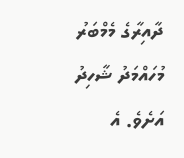ދާއިރާގެ މެމްބަރު މުހައްމަދު ޝާހިދު އަށެވެ. އެ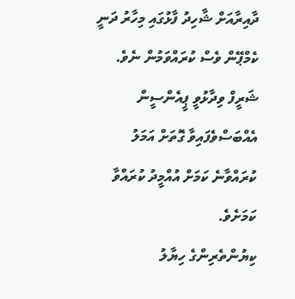ދާއިރާއަށް ޝާހިދު ފާޅުގައި މިހާރު ދަނީ ކެމްޕޭން ވެސް ކުރައްވަމުން ނެވެ.
ޝަރީފް ވިދާޅުވީ ޕީއެންސީން އެއްބަސްވެފައިވާ ގޮތަށް އަމަލު ކުރައްވާނެ ކަމަށް އުއްމީދު ކުރައްވާ ކަމަށެވެ.
ކިޔުންތެރިންގެ ހިޔާލު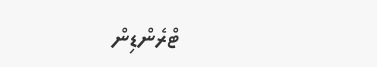ޓްރެންޑިން